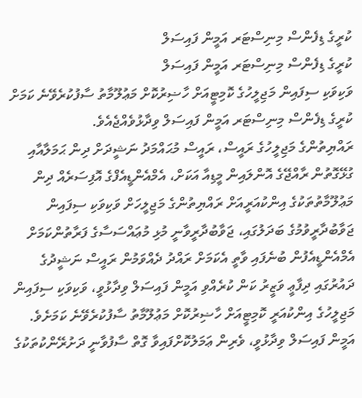ކުރީގެ ޑިފެންސް މިނިސްޓަރ އަމީން ފައިސަލް
ކުރީގެ ޑިފެންސް މިނިސްޓަރ އަމީން ފައިސަލް
ވަކިވަކި ސިފައިން މަޖިލީހުގެ ކޮމިޓީއަށް ހާޟިރުކޮށް މަޢުލޫމާތު ސާފުކުރެވޭނެ ކަމަށް ކުރީގެ ޑިފެންސް މިނިސްޓަރ އަމީން ފައިސަލް ވިދާޅުވެއްޖެއެވެ.
ރައްޔިތުންގެ މަޖިލީހުގެ ރައީސް، ރައީސް މުޙައްމަދު ނަޝީދަށް ދިން ޙަމަލާއާއި ގުޅޭގޮތުން ރާއްޖޭގެ އޮންލައިން މީޑިއާ އަކަށް، އެމްއެންޑީއެފްގެ އޮފިސަރެއް ދިން މަޢުލޫމާތުތަކުގެ އިންކުއަރީއަށް ރައްޔިތުންގެ މަޖިލީހަށް ވަކިވަކި ސިފައިން ޖަވާބުދާރީވުމުގެ ބަދަލުގައި، ޖަވާބުދާރީވާނީ މުޅި މުޢައްސަސާގެ ފަރާތުންކަމަށް އެމްއެންޑީއެފުން ބުނެފައި ވާތީ އެކަމަށް ރައްދު ދެއްވަމުން ރައީސް ނަޝީދުގެ ދައުރުގައި ދިފާޢީ ވަޒީރު ކަން ކުރެއްވި އަމީން ފައިސަލް ވިދާޅުވީ، ވަކިވަކި ސިފައިން މަޖިލީހުގެ އިންކުއަރީ ކޮމިޓީއަށް ހާޟިރުކޮށް މަޢުލޫމާތު ސާފުކުރެވޭނެ ކަމަށެވެ.
އަމީން ފައިސަލް ވިދާޅުވީ، ވެރިން ޢަމަލުކޮށްފައިވާ ގޮތް ސާފުވާނީ ދަށުރޭންކުތަކުގެ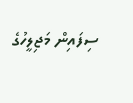ސިފައިން މަޖިލީހުގެ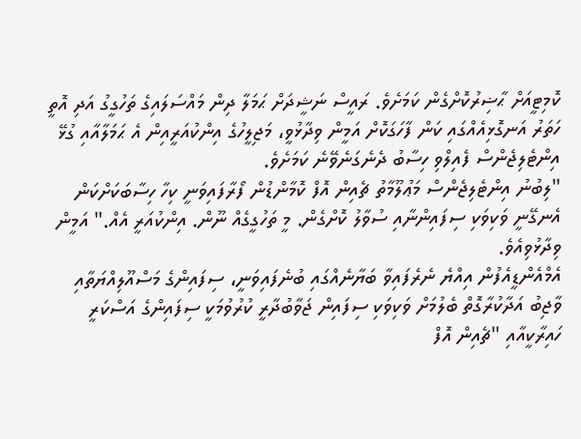ކޮމިޓީއަށް ޙާޟިރުކޮށްގެން ކަމަށެވެ. ރައީސް ނަޝީދަށް ޙަމަލާ ދިން މައްސަލައިގެ ތަހުގީގު އަދި އޮތީ ހަތަރު އަނގޮޅިއެއްގައި ކަން ފާހަގަކޮށް އަމީން ވިދާޅުވީ، މަޖިލީހުގެ އިންކުއަރީއިން އެ ޙަމަލާއާއި ގުޅޭ އިންޓެލިޖެންސް ފެއިލްވި ހިސާބު ދެނެގަނެވޭނެ ކަމަށެވެ.
"ލިބުނު އިންޓެލިޖެންސް މަޢުލޫމާތު ޗެއިން އޮފް ކޮމާންޑުން ފޯރާފައިވަނީ ކިހާ ހިސާބަކަށްކަން އެނގޭނީ ވަކިވަކި ސިފައިންނާއި ސުވާލު ކޮށްގެން. މީ ތަހުގީގެއް ނޫން. އިންކުއަރީ އެއް." އަމީން ވިދާޅުވިއެވެ.
އެމްއެންޑީއެފުން އިއްޔެ ނެރެފައިވާ ބަޔާނެއްގައި ބުނެފައިވަނީ، ސިފައިންގެ މަސްއޫލިއްޔަތާއި ވާޖިބު އަދާކުރާގޮތް ބެލުމަށް ވަކިވަކި ސިފައިން ޖަވާބުދާރީ ކުރުވުމަކީ ސިފައިންގެ އަސްކަރީ ހައިރާކީއާއި "ޗެއިން އޮފް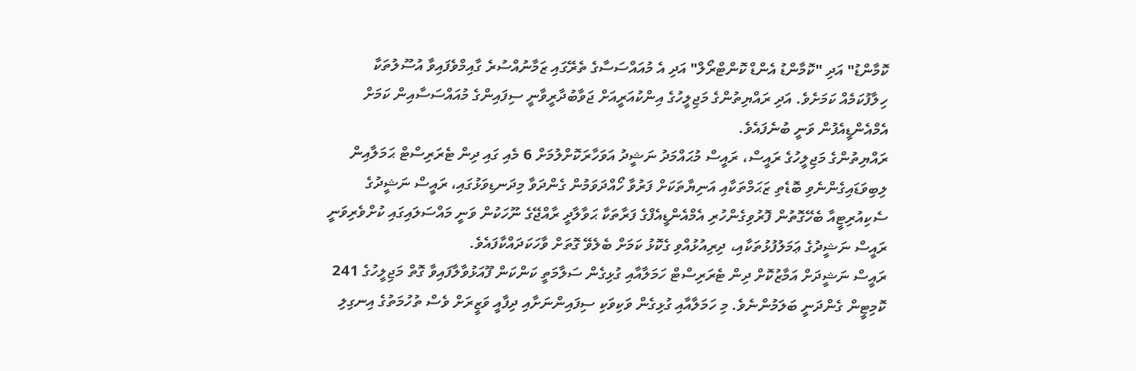ކޮމާންޑު" އަދި "ކޮމާންޑު އެންޑް ކޮންޓްރޯލް" އަދި އެ މުއައްސަސާގެ ތެރޭގައި ޒަމާނުއްސުރެ ގާއިމްވެފައިވާ އުސޫލުތަކާ ހިލާފުކަމެއް ކަމަށެވެ. އަދި ރައްޔިތުންގެ މަޖިލީހުގެ އިންކުއަރީއަށް ޖަވާބުދާރީވާނީ ސިފައިންގެ މުއައްސަސާއިން ކަމަށް އެމްއެންޑީއެފުން ވަނީ ބުނެފައެވެ.
ރައްޔިތުންގެ މަޖިލީހުގެ ރައީސް، ރައީސް މުޙައްމަދު ނަޝީދު އަވަހާރަކޮށްލުމަށް 6 މެއި ގައި ދިން ޓެރަރިސްޓް ޙަމަލާއިން ލިބިވަޑައިގެންނެވި ބޮޑެތި ޒަޙަމްތަކާއި އަނިޔާތަކަށް ފަރުވާ ހޯއްދަވަމުން ގެންދަވާ މިދަނޑިވަޅުގައި، ރައީސް ނަޝީދުގެ ސެކިއުރިޓީއާ ބެހޭގޮތުން ފޮރުވިގެންހުރި އެމްއެންޑީއެފްގެ ފަރާތަކާ ޙަވާލާދީ ރާއްޖޭގެ ނޫހަކުން ވަނީ މައްސަލައިގައި ކުށްވެރިވަނީ ރައީސް ނަޝީދުގެ ޢަމަލުފުޅުތަކާއި، ދިރިއުޅުއްވި ގެކޮޅު ކަމަށް ބެލެވޭ ގޮތަށް ވާހަކަދައްކާފައެވެ.
ރައީސް ނަޝީދަށް އަމާޒުކޮށް ދިން ޓެރަރިސްޓް ހަމަލާއާއި ގުޅިގެން ސަލާމަތީ ކަންކަން ފޫއަޅުވާލާފައިވާ ގޮތް މަޖިލީހުގެ 241 ކޮމިޓީން ގެންދަނީ ބަލަމުންނެވެ. މި ހަމަލާއާއި ގުޅިގެން ވަކިވަކި ސިފައިންނަށާއި ދިފާއީ ވަޒީރަށް ވެސް ތުހުމަތުގެ އިނގިލި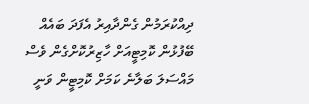ދިއްކުރަމުން ގެންދާއިރު އެފަދަ ބައެއް ބޭފުޅުން ކޮމިޓީއަށް ހާޒިރުކޮށްގެން ވެސް މައްސަލަ ބަލާނެ ކަމަށް ކޮމިޓީން ވަނީ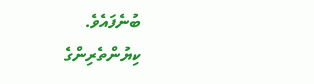ބުނެފައެވެ.
ކިޔުންތެރިންގެ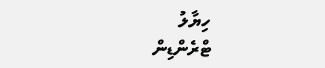ހިޔާލު
ޓްރެންޑިން